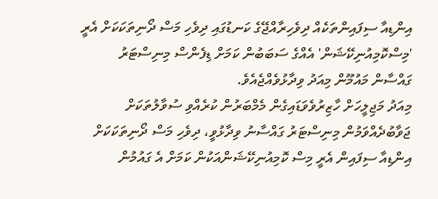އިންޑިއާ ސިފައިންތަކެއް ދިވެހިރާއްޖޭގެ ކަނޑުގައި ދިވެހި މަސް ދޯނިތަކަކަށް އެރީ 'މިސްކޮމިއުނިކޭޝަން' އެއްގެ ސަބަބުން ކަމަށް ޑިފެންސް މިނިސްޓަރު ގައްސާން މައުމޫން މިއަދު ވިދާޅުވެއްޖެއެވެ.
މިއަދު މަޖިލީހަށް ހާޒިރުވެވަޑައިގެން މެމްބަރުން ކުރެއްވި ސުވާލުތަކަށް ޖަވާބުދެއްވަމުން މިނިސްޓަރު ގައްސާނު ވިދާޅުވީ، ދިވެހި މަސް ދޯނިތަކަކަށް އިންޑިއާ ސިފައިން އެރީ މިސް ކޮމިއުނިކޭޝަންއަކުން ކަމަށް އެ ގައުމުން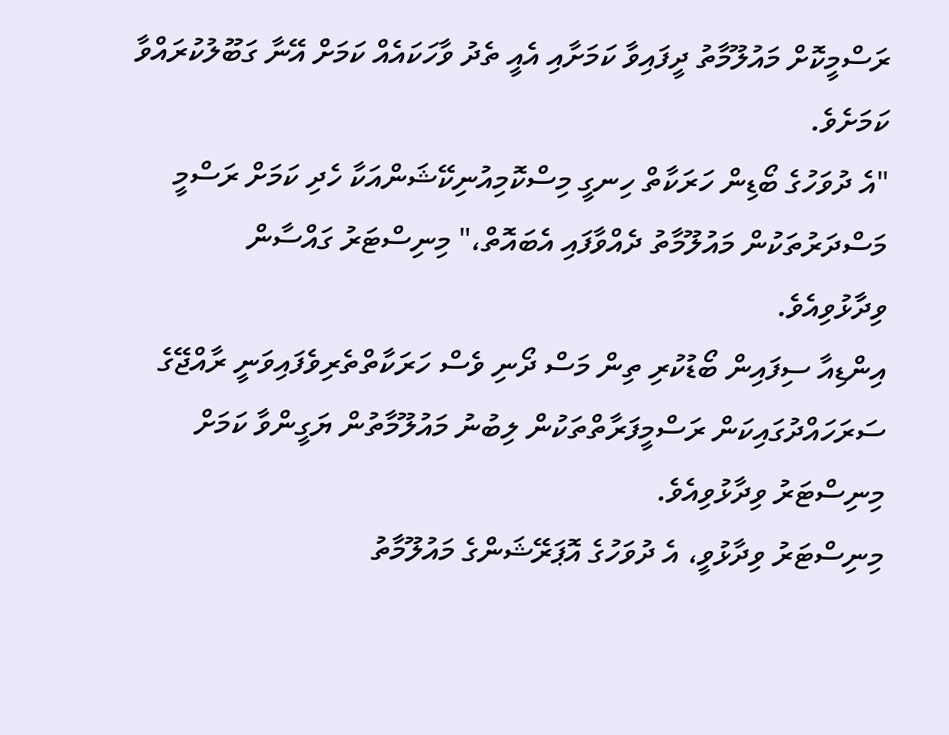ރަސްމީކޮށް މައުލޫމާތު ދީފައިވާ ކަމަށާއި އެއީ ތެދު ވާހަކައެއް ކަމަށް އޭނާ ގަބޫލުކުރައްވާ ކަމަށެވެ.
"އެ ދުވަހުގެ ބޯޑިން ހަރަކާތް ހިނގީ މިސްކޮމިއުނިކޭޝަންއަކާ ހެދި ކަމަށް ރަސްމީ މަސްދަރުތަކުން މައުލޫމާތު ދެއްވާފައި އެބައޮތް،" މިނިސްޓަރު ގައްސާން ވިދާޅުވިއެވެ.
އިންޑިއާ ސިފައިން ބޯޑުކުރި ތިން މަސް ދޯނި ވެސް ހަރަކާތްތެރިވެފައިވަނީ ރާއްޖޭގެ ސަރަހައްދުގައިކަން ރަސްމީފަރާތްތަކުން ލިބުނު މައުލޫމާތުން ޔަގީންވާ ކަމަށް މިނިސްޓަރު ވިދާޅުވިއެވެ.
މިނިސްޓަރު ވިދާޅުވީ، އެ ދުވަހުގެ އޮޕަރޭޝަންގެ މައުލޫމާތު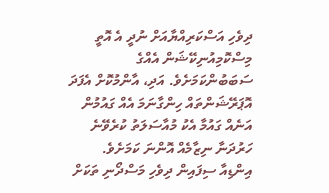ދިވެހި އަސްކަރިއްޔާއަށް ނުދީ އެ އޮތީ މިސްކޮމިއުނިކޭޝަން އެއްގެ ސަބަބުންކަމަށެވެ. އަދި، އާންމުކޮށް އެފަދަ އޮޕަރޭޝަންތައް ހިންގާނަމަ އެއް ގައުމުން އަނެއް ގައުމާ އެކު މުއާސަލަތު ކުރެވޭނެ ހަރުދަނާ ނިޒާމެއް އޮންނަ ކަމަށެވެ.
އިންޑިއާ ސިފައިން ދިވެހި މަސްދޯނި ތަކަށް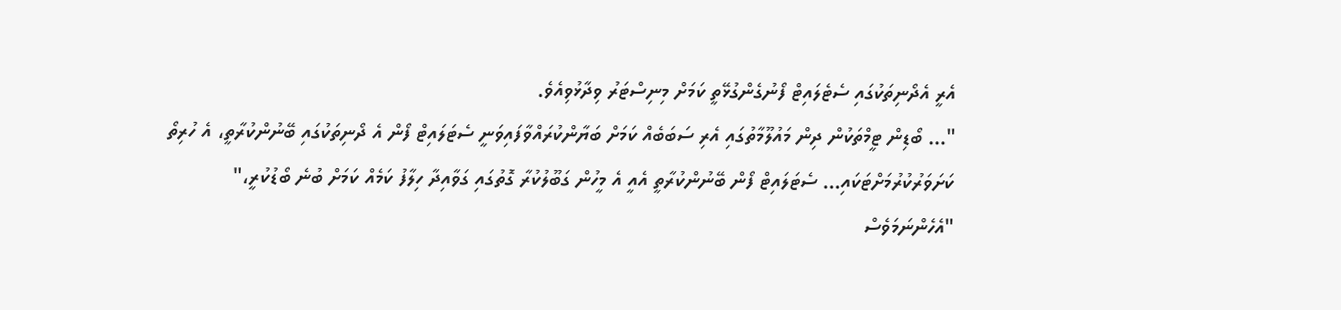އެރީ އެދޯނިތަކުގައި ސެޓެލައިޓް ފޯނުގެންގުޅޭތީ ކަމަށް މިނިސްޓަރު ވިދާޅުވިއެވެ.
"… ބޯޑިން ޓީމްތަކުން ދިން މައުލޫމާތުގައި އެރި ސަބަބެއް ކަމަށް ބަޔާންކުރައްވާފައިވަނީ ސެޓަލައިޓް ފޯން އެ ދޯނިތަކުގައި ބޭނުންކުރާތީ، އެ ހުރިތޯ ކަށަވަރުކުރުމަށްޓަކައި… ސެޓަލައިޓް ފޯން ބޭނުންކުރާތީ އެއީ އެ މީހުން ގަބޫލުކުރާ ގޮތުގައި ގަވާއިދާ ހިލާފު ކަމެއް ކަމަށް ބުނެ ބޯޑުކުރީ،"
"އެހެންނަމަވެސް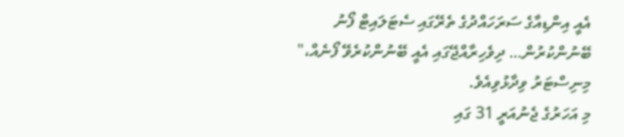އެއީ އިންޑިއާގެ ސަރަހައްދުގެ ތެރޭގައި ސެޓަލައިޓް ފޯނު ބޭނުންކުރުން… ދިވެހިރާއްޖޭގައި އެއީ ބޭނުންކުރެވޭ ފޯނެއް،" މިނިސްޓަރު ވިދާޅުވިއެވެ.
މި އަހަރުގެ ޖެނުއަރީ 31 ގައި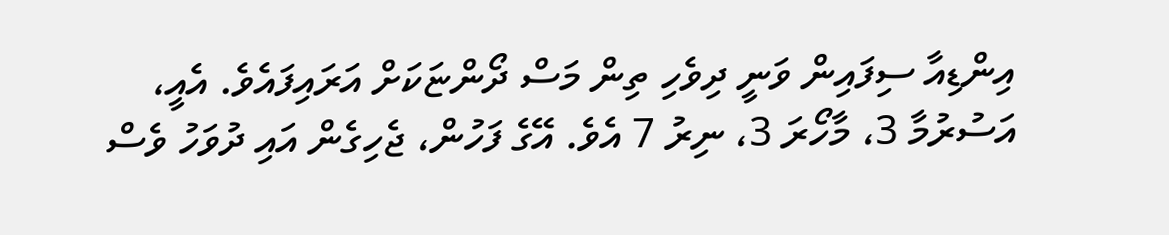އިންޑިއާ ސިފައިން ވަނީ ދިވެހި ތިން މަސް ދޯންޏަކަށް އަރައިފައެވެ. އެއީ، އަސުރުމާ 3، މާހޯރަ 3، ނިރު 7 އެވެ. އޭގެ ފަހުން، ޖެހިގެން އައި ދުވަހު ވެސް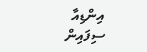އިންޑިއާ ސިފައިން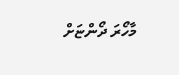މާހޯރަ ދޯންޏަށް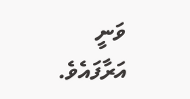ވަނީ އަރާފައެވެ.